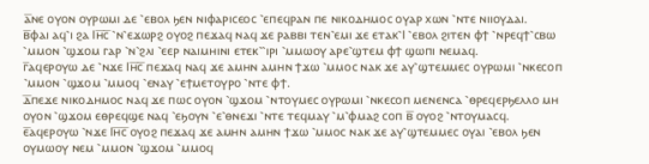ⲁ̅ⲛⲉ ⲟⲩⲟⲛ ⲟⲩⲣⲱⲙⲓ ⲇⲉ ⳿ⲉⲃⲟⲗ ϧⲉⲛ ⲛⲓⲫⲁⲣⲓⲥⲉⲟⲥ ⳿ⲉⲡⲉϥⲣⲁⲛ ⲡⲉ ⲛⲓⲕⲟⲇⲏⲙⲟⲥ ⲟⲩⲁⲣ ⲭⲱⲛ ⳿ⲛⲧⲉ ⲛⲓⲓⲟⲩⲇⲁⲓ.
ⲃ̅ⲫⲁⲓ ⲁϥ⳿ⲓ ϩⲁ Ⲓⲏ̅ⲥ̅ ⳿ⲛ⳿ⲉϫⲱⲣϩ ⲟⲩⲟϩ ⲡⲉϫⲁϥ ⲛⲁϥ ϫⲉ ⲣⲁⲃⲃⲓ ⲧⲉⲛ⳿ⲉⲙⲓ ϫⲉ ⲉⲧⲁⲕ⳿Ⲓ ⳿ⲉⲃⲟⲗ ϩⲓⲧⲉⲛ ⲫϯ ⳿ⲛⲣⲉϥϯ⳿ⲥⲃⲱ ⳿ⲙⲙⲟⲛ ⳿ϣϫⲟⲙ ⲅⲁⲣ ⳿ⲛ⳿ϩⲗⲓ ⳿ⲉⲉⲣ ⲛⲁⲓⲙⲏⲓⲛⲓ ⲉⲧⲉⲕ⳿⳿ⲓⲣⲓ ⳿ⲙⲙⲱⲟⲩ ⲁⲣⲉ⳿ϣⲧⲉⲙ ⲫϯ ϣⲱⲡⲓ ⲛⲉⲙⲁϥ.
ⲅ̅ⲁϥⲉⲣⲟⲩⲱ ⲇⲉ ⳿ⲛϫⲉ Ⲓⲏ̅ⲥ̅ ⲡⲉϫⲁϥ ⲛⲁϥ ϫⲉ ⲁⲙⲏⲛ ⲁⲙⲏⲛ ϯϫⲱ ⳿ⲙⲙⲟⲥ ⲛⲁⲕ ϫⲉ ⲁⲩ⳿ϣⲧⲉⲙⲙⲉⲥ ⲟⲩⲣⲱⲙⲓ ⳿ⲛⲕⲉⲥⲟⲡ ⳿ⲙⲙⲟⲛ ⳿ϣϫⲟⲙ ⳿ⲙⲙⲟϥ ⳿ⲉⲛⲁⲩ ⳿ⲉϯⲙⲉⲧⲟⲩⲣⲟ ⳿ⲛⲧⲉ ⲫϯ.
ⲇ̅ⲡⲉϫⲉ ⲛⲓⲕⲟⲇⲏⲙⲟⲥ ⲛⲁϥ ϫⲉ ⲡⲱⲥ ⲟⲩⲟⲛ ⳿ϣϫⲟⲙ ⳿ⲛⲧⲟⲩⲙⲉⲥ ⲟⲩⲣⲱⲙⲓ ⳿ⲛⲕⲉⲥⲟⲡ ⲙⲉⲛⲉⲛⲥⲁ ⳿ⲑⲣⲉϥⲉⲣϧⲉⲗⲗⲟ ⲙⲏ ⲟⲩⲟⲛ ⳿ϣϫⲟⲙ ⲉⲑⲣⲉϥϣⲉ ⲛⲁϥ ⳿ⲉϧⲟⲩⲛ ⳿ⲉ⳿ⲑⲛⲉϫⲓ ⳿ⲛⲧⲉ ⲧⲉϥⲙⲁⲩ ⳿ⲙ⳿ⲫⲙⲁϩ ⲥⲟⲡ ⲃ̅ ⲟⲩⲟϩ ⳿ⲛⲧⲟⲩⲙⲁⲥϥ.
ⲉ̅ⲁϥⲉⲣⲟⲩⲱ ⳿ⲛϫⲉ Ⲓⲏ̅ⲥ̅ ⲟⲩⲟϩ ⲡⲉϫⲁϥ ϫⲉ ⲁⲙⲏⲛ ⲁⲙⲏⲛ ϯϫⲱ ⳿ⲙⲙⲟⲥ ⲛⲁⲕ ϫⲉ ⲁⲩ⳿ϣⲧⲉⲙⲙⲉⲥ ⲟⲩⲁⲓ ⳿ⲉⲃⲟⲗ ϧⲉⲛ ⲟⲩⲙⲱⲟⲩ ⲛⲉⲙ ⳿ⲙⲙⲟⲛ ⳿ϣϫⲟⲙ ⳿ⲙⲙⲟϥ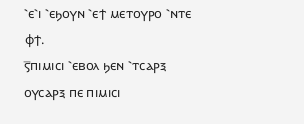⳿ⲉ⳿ⲓ ⳿ⲉϧⲟⲩⲛ ⳿ⲉϯ ⲙⲉⲧⲟⲩⲣⲟ ⳿ⲛⲧⲉ ⲫϯ.
ⲋ̅ⲡⲓⲙⲓⲥⲓ ⳿ⲉⲃⲟⲗ ϧⲉⲛ ⳿ⲧⲥⲁⲣⲝ ⲟⲩⲥⲁⲣⲝ ⲡⲉ ⲡⲓⲙⲓⲥⲓ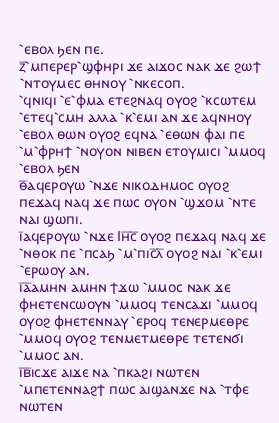⳿ⲉⲃⲟⲗ ϧⲉⲛ ⲡⲉ.
ⲍ̅⳿ⲙⲡⲉⲣⲉⲣ⳿ϣⲫⲏⲣⲓ ϫⲉ ⲁⲓϫⲟⲥ ⲛⲁⲕ ϫⲉ ϩⲱϯ ⳿ⲛⲧⲟⲩⲙⲉⲥ ⲑⲏⲛⲟⲩ ⳿ⲛⲕⲉⲥⲟⲡ.
⳿ϥⲛⲓϥⲓ ⳿ⲉ⳿ⲫⲙⲁ ⲉⲧⲉϩⲛⲁϥ ⲟⲩⲟϩ ⳿ⲕⲥⲱⲧⲉⲙ ⳿ⲉⲧⲉϥ⳿ⲥⲙⲏ ⲁⲗⲗⲁ ⳿ⲕ⳿ⲉⲙⲓ ⲁⲛ ϫⲉ ⲁϥⲛⲏⲟⲩ ⳿ⲉⲃⲟⲗ ⲑⲱⲛ ⲟⲩⲟϩ ⲉϥⲛⲁ ⳿ⲉⲑⲱⲛ ⲫⲁⲓ ⲡⲉ ⳿ⲙ⳿ⲫⲣⲏϯ ⳿ⲛⲟⲩⲟⲛ ⲛⲓⲃⲉⲛ ⲉⲧⲟⲩⲙⲓⲥⲓ ⳿ⲙⲙⲟϥ ⳿ⲉⲃⲟⲗ ϧⲉⲛ
ⲑ̅ⲁϥⲉⲣⲟⲩⲱ ⳿ⲛϫⲉ ⲛⲓⲕⲟⲇⲏⲙⲟⲥ ⲟⲩⲟϩ ⲡⲉϫⲁϥ ⲛⲁϥ ϫⲉ ⲡⲱⲥ ⲟⲩⲟⲛ ⳿ϣϫⲟⲙ ⳿ⲛⲧⲉ ⲛⲁⲓ ϣⲱⲡⲓ.
ⲓ̅ⲁϥⲉⲣⲟⲩⲱ ⳿ⲛϫⲉ Ⲓⲏ̅ⲥ̅ ⲟⲩⲟϩ ⲡⲉϫⲁϥ ⲛⲁϥ ϫⲉ ⳿ⲛⲑⲟⲕ ⲡⲉ ⳿ⲡⲥⲁϧ ⳿ⲙ⳿ⲡⲓⲥ̅ⲗ̅ ⲟⲩⲟϩ ⲛⲁⲓ ⳿ⲕ⳿ⲉⲙⲓ ⳿ⲉⲣⲱⲟⲩ ⲁⲛ.
ⲓ̅ⲁ̅ⲁⲙⲏⲛ ⲁⲙⲏⲛ ϯϫⲱ ⳿ⲙⲙⲟⲥ ⲛⲁⲕ ϫⲉ ⲫⲏⲉⲧⲉⲛⲥⲱⲟⲩⲛ ⳿ⲙⲙⲟϥ ⲧⲉⲛⲥⲁϫⲓ ⳿ⲙⲙⲟϥ ⲟⲩⲟϩ ⲫⲏⲉⲧⲉⲛⲛⲁⲩ ⳿ⲉⲣⲟϥ ⲧⲉⲛⲉⲣⲙⲉⲑⲣⲉ ⳿ⲙⲙⲟϥ ⲟⲩⲟϩ ⲧⲉⲛⲙⲉⲧⲙⲉⲑⲣⲉ ⲧⲉⲧⲉⲛϭⲓ ⳿ⲙⲙⲟⲥ ⲁⲛ.
ⲓ̅ⲃ̅ⲓⲥϫⲉ ⲁⲓϫⲉ ⲛⲁ ⳿ⲡⲕⲁϩⲓ ⲛⲱⲧⲉⲛ ⳿ⲙⲡⲉⲧⲉⲛⲛⲁϩϯ ⲡⲱⲥ ⲁⲓϣⲁⲛϫⲉ ⲛⲁ ⳿ⲧⲫⲉ ⲛⲱⲧⲉⲛ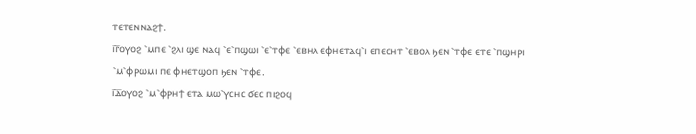ⲧⲉⲧⲉⲛⲛⲁϩϯ.
ⲓ̅ⲅ̅ⲟⲩⲟϩ ⳿ⲙⲡⲉ ⳿ϩⲗⲓ ϣⲉ ⲛⲁϥ ⳿ⲉ⳿ⲡϣⲱⲓ ⳿ⲉ⳿ⲧⲫⲉ ⳿ⲉⲃⲏⲗ ⲉⲫⲏⲉⲧⲁϥ⳿ⲓ ⲉⲡⲉⲥⲏⲧ ⳿ⲉⲃⲟⲗ ϧⲉⲛ ⳿ⲧⲫⲉ ⲉⲧⲉ ⳿ⲡϣⲏⲣⲓ ⳿ⲙ⳿ⲫⲣⲱⲙⲓ ⲡⲉ ⲫⲏⲉⲧϣⲟⲡ ϧⲉⲛ ⳿ⲧⲫⲉ.
ⲓ̅ⲇ̅ⲟⲩⲟϩ ⳿ⲙ⳿ⲫⲣⲏϯ ⲉⲧⲁ ⲙⲱ⳿ⲩⲥⲏⲥ ϭⲉⲥ ⲡⲓϩⲟϥ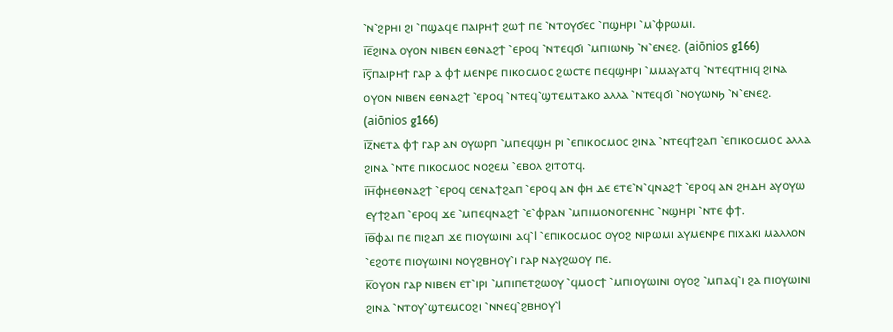⳿ⲛ⳿ϩⲣⲏⲓ ϩⲓ ⳿ⲡϣⲁϥⲉ ⲡⲁⲓⲣⲏϯ ϩⲱϯ ⲡⲉ ⳿ⲛⲧⲟⲩϭⲉⲥ ⳿ⲡϣⲏⲣⲓ ⳿ⲙ⳿ⲫⲣⲱⲙⲓ.
ⲓ̅ⲉ̅ϩⲓⲛⲁ ⲟⲩⲟⲛ ⲛⲓⲃⲉⲛ ⲉⲑⲛⲁϩϯ ⳿ⲉⲣⲟϥ ⳿ⲛⲧⲉϥϭⲓ ⳿ⲙⲡⲓⲱⲛϧ ⳿ⲛ⳿ⲉⲛⲉϩ. (aiōnios g166)
ⲓ̅ⲋ̅ⲡⲁⲓⲣⲏϯ ⲅⲁⲣ ⲁ ⲫϯ ⲙⲉⲛⲣⲉ ⲡⲓⲕⲟⲥⲙⲟⲥ ϩⲱⲥⲧⲉ ⲡⲉϥϣⲏⲣⲓ ⳿ⲙⲙⲁⲩⲁⲧϥ ⳿ⲛⲧⲉϥⲧⲏⲓϥ ϩⲓⲛⲁ ⲟⲩⲟⲛ ⲛⲓⲃⲉⲛ ⲉⲑⲛⲁϩϯ ⳿ⲉⲣⲟϥ ⳿ⲛⲧⲉϥ⳿ϣⲧⲉⲙⲧⲁⲕⲟ ⲁⲗⲗⲁ ⳿ⲛⲧⲉϥϭⲓ ⳿ⲛⲟⲩⲱⲛϧ ⳿ⲛ⳿ⲉⲛⲉϩ. (aiōnios g166)
ⲓ̅ⲍ̅ⲛⲉⲧⲁ ⲫϯ ⲅⲁⲣ ⲁⲛ ⲟⲩⲱⲣⲡ ⳿ⲙⲡⲉϥϣⲏ ⲣⲓ ⳿ⲉⲡⲓⲕⲟⲥⲙⲟⲥ ϩⲓⲛⲁ ⳿ⲛⲧⲉϥϯϩⲁⲡ ⳿ⲉⲡⲓⲕⲟⲥⲙⲟⲥ ⲁⲗⲗⲁ ϩⲓⲛⲁ ⳿ⲛⲧⲉ ⲡⲓⲕⲟⲥⲙⲟⲥ ⲛⲟϩⲉⲙ ⳿ⲉⲃⲟⲗ ϩⲓⲧⲟⲧϥ.
ⲓ̅ⲏ̅ⲫⲏⲉⲑⲛⲁϩϯ ⳿ⲉⲣⲟϥ ⲥⲉⲛⲁϯϩⲁⲡ ⳿ⲉⲣⲟϥ ⲁⲛ ⲫⲏ ⲇⲉ ⲉⲧⲉ⳿ⲛ⳿ϥⲛⲁϩϯ ⳿ⲉⲣⲟϥ ⲁⲛ ϩⲏⲇⲏ ⲁⲩⲟⲩⲱ ⲉⲩϯϩⲁⲡ ⳿ⲉⲣⲟϥ ϫⲉ ⳿ⲙⲡⲉϥⲛⲁϩϯ ⳿ⲉ⳿ⲫⲣⲁⲛ ⳿ⲙⲡⲓⲙⲟⲛⲟⲅⲉⲛⲏⲥ ⳿ⲛϣⲏⲣⲓ ⳿ⲛⲧⲉ ⲫϯ.
ⲓ̅ⲑ̅ⲫⲁⲓ ⲡⲉ ⲡⲓϩⲁⲡ ϫⲉ ⲡⲓⲟⲩⲱⲓⲛⲓ ⲁϥ⳿Ⲓ ⳿ⲉⲡⲓⲕⲟⲥⲙⲟⲥ ⲟⲩⲟϩ ⲛⲓⲣⲱⲙⲓ ⲁⲩⲙⲉⲛⲣⲉ ⲡⲓⲭⲁⲕⲓ ⲙⲁⲗⲗⲟⲛ ⳿ⲉϩⲟⲧⲉ ⲡⲓⲟⲩⲱⲓⲛⲓ ⲛⲟⲩϩⲃⲏⲟⲩ⳿ⲓ ⲅⲁⲣ ⲛⲁⲩϩⲱⲟⲩ ⲡⲉ.
ⲕ̅ⲟⲩⲟⲛ ⲅⲁⲣ ⲛⲓⲃⲉⲛ ⲉⲧ⳿ⲓⲣⲓ ⳿ⲙⲡⲓⲡⲉⲧϩⲱⲟⲩ ⳿ϥⲙⲟⲥϯ ⳿ⲙⲡⲓⲟⲩⲱⲓⲛⲓ ⲟⲩⲟϩ ⳿ⲙⲡⲁϥ⳿ⲓ ϩⲁ ⲡⲓⲟⲩⲱⲓⲛⲓ ϩⲓⲛⲁ ⳿ⲛⲧⲟⲩ⳿ϣⲧⲉⲙⲥⲟϩⲓ ⳿ⲛⲛⲉϥ⳿ϩⲃⲏⲟⲩ⳿Ⲓ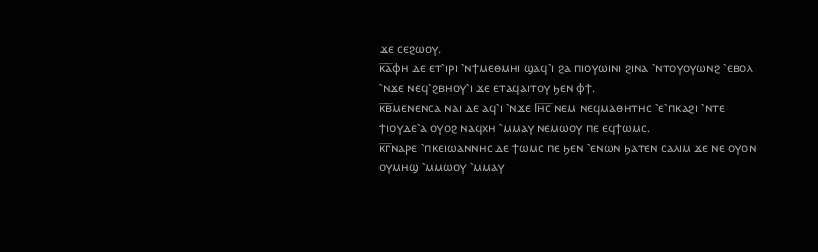ϫⲉ ⲥⲉϩⲱⲟⲩ.
ⲕ̅ⲁ̅ⲫⲏ ⲇⲉ ⲉⲧ⳿ⲓⲣⲓ ⳿ⲛϯⲙⲉⲑⲙⲏⲓ ϣⲁϥ⳿ⲓ ϩⲁ ⲡⲓⲟⲩⲱⲓⲛⲓ ϩⲓⲛⲁ ⳿ⲛⲧⲟⲩⲟⲩⲱⲛϩ ⳿ⲉⲃⲟⲗ ⳿ⲛϫⲉ ⲛⲉϥ⳿ϩⲃⲏⲟⲩ⳿ⲓ ϫⲉ ⲉⲧⲁϥⲁⲓⲧⲟⲩ ϧⲉⲛ ⲫϯ.
ⲕ̅ⲃ̅ⲙⲉⲛⲉⲛⲥⲁ ⲛⲁⲓ ⲇⲉ ⲁϥ⳿ⲓ ⳿ⲛϫⲉ Ⲓⲏ̅ⲥ̅ ⲛⲉⲙ ⲛⲉϥⲙⲁⲑⲏⲧⲏⲥ ⳿ⲉ⳿ⲡⲕⲁϩⲓ ⳿ⲛⲧⲉ ϯⲓⲟⲩⲇⲉ⳿ⲁ ⲟⲩⲟϩ ⲛⲁϥⲭⲏ ⳿ⲙⲙⲁⲩ ⲛⲉⲙⲱⲟⲩ ⲡⲉ ⲉϥϯⲱⲙⲥ.
ⲕ̅ⲅ̅ⲛⲁⲣⲉ ⳿ⲡⲕⲉⲓⲱⲁⲛⲛⲏⲥ ⲇⲉ ϯⲱⲙⲥ ⲡⲉ ϧⲉⲛ ⳿ⲉⲛⲱⲛ ϧⲁⲧⲉⲛ ⲥⲁⲗⲓⲙ ϫⲉ ⲛⲉ ⲟⲩⲟⲛ ⲟⲩⲙⲏϣ ⳿ⲙⲙⲱⲟⲩ ⳿ⲙⲙⲁⲩ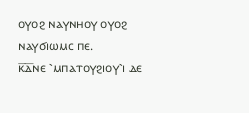ⲟⲩⲟϩ ⲛⲁⲩⲛⲏⲟⲩ ⲟⲩⲟϩ ⲛⲁⲩϭⲓⲱⲙⲥ ⲡⲉ.
ⲕ̅ⲇ̅ⲛⲉ ⳿ⲙⲡⲁⲧⲟⲩϩⲓⲟⲩ⳿ⲓ ⲇⲉ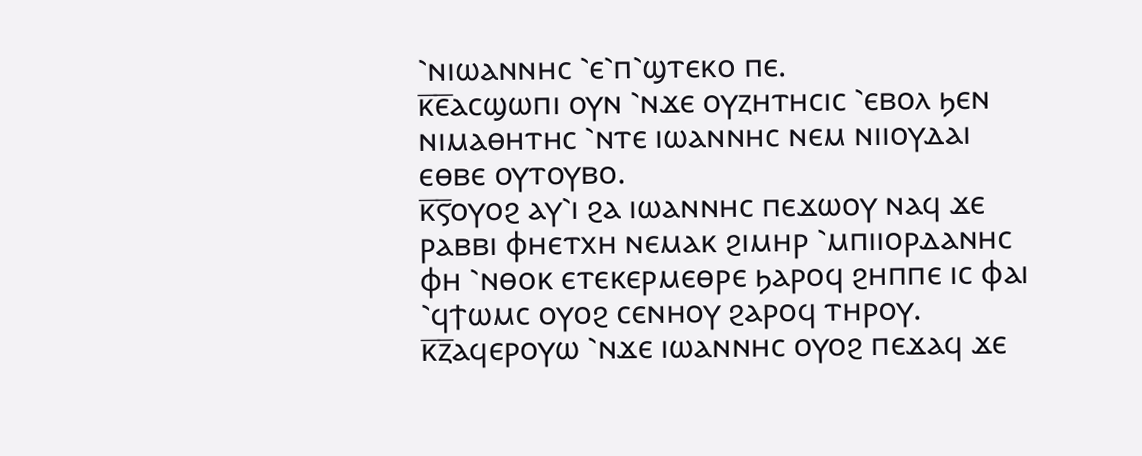⳿ⲛⲓⲱⲁⲛⲛⲏⲥ ⳿ⲉ⳿ⲡ⳿ϣⲧⲉⲕⲟ ⲡⲉ.
ⲕ̅ⲉ̅ⲁⲥϣⲱⲡⲓ ⲟⲩⲛ ⳿ⲛϫⲉ ⲟⲩⲍⲏⲧⲏⲥⲓⲥ ⳿ⲉⲃⲟⲗ ϧⲉⲛ ⲛⲓⲙⲁⲑⲏⲧⲏⲥ ⳿ⲛⲧⲉ ⲓⲱⲁⲛⲛⲏⲥ ⲛⲉⲙ ⲛⲓⲓⲟⲩⲇⲁⲓ ⲉⲑⲃⲉ ⲟⲩⲧⲟⲩⲃⲟ.
ⲕ̅ⲋ̅ⲟⲩⲟϩ ⲁⲩ⳿ⲓ ϩⲁ ⲓⲱⲁⲛⲛⲏⲥ ⲡⲉϫⲱⲟⲩ ⲛⲁϥ ϫⲉ ⲣⲁⲃⲃⲓ ⲫⲏⲉⲧⲭⲏ ⲛⲉⲙⲁⲕ ϩⲓⲙⲏⲣ ⳿ⲙⲡⲓⲓⲟⲣⲇⲁⲛⲏⲥ ⲫⲏ ⳿ⲛⲑⲟⲕ ⲉⲧⲉⲕⲉⲣⲙⲉⲑⲣⲉ ϧⲁⲣⲟϥ ϩⲏⲡⲡⲉ ⲓⲥ ⲫⲁⲓ ⳿ϥϯⲱⲙⲥ ⲟⲩⲟϩ ⲥⲉⲛⲏⲟⲩ ϩⲁⲣⲟϥ ⲧⲏⲣⲟⲩ.
ⲕ̅ⲍ̅ⲁϥⲉⲣⲟⲩⲱ ⳿ⲛϫⲉ ⲓⲱⲁⲛⲛⲏⲥ ⲟⲩⲟϩ ⲡⲉϫⲁϥ ϫⲉ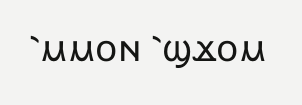⳿ⲙⲙⲟⲛ ⳿ϣϫⲟⲙ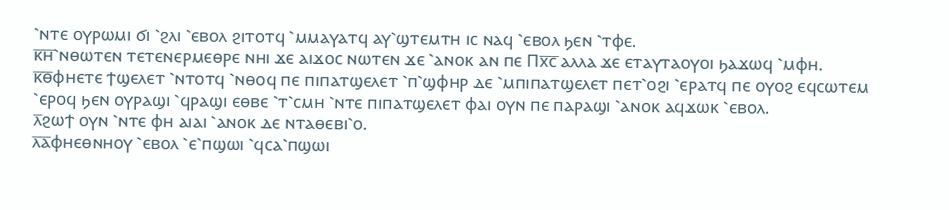⳿ⲛⲧⲉ ⲟⲩⲣⲱⲙⲓ ϭⲓ ⳿ϩⲗⲓ ⳿ⲉⲃⲟⲗ ϩⲓⲧⲟⲧϥ ⳿ⲙⲙⲁⲩⲁⲧϥ ⲁⲩ⳿ϣⲧⲉⲙⲧⲏ ⲓⲥ ⲛⲁϥ ⳿ⲉⲃⲟⲗ ϧⲉⲛ ⳿ⲧⲫⲉ.
ⲕ̅ⲏ̅⳿ⲛⲑⲱⲧⲉⲛ ⲧⲉⲧⲉⲛⲉⲣⲙⲉⲑⲣⲉ ⲛⲏⲓ ϫⲉ ⲁⲓϫⲟⲥ ⲛⲱⲧⲉⲛ ϫⲉ ⳿ⲁⲛⲟⲕ ⲁⲛ ⲡⲉ Ⲡⲭ̅ⲥ̅ ⲁⲗⲗⲁ ϫⲉ ⲉⲧⲁⲩⲧⲁⲟⲩⲟⲓ ϧⲁϫⲱϥ ⳿ⲙⲫⲏ.
ⲕ̅ⲑ̅ⲫⲏⲉⲧⲉ ϯϣⲉⲗⲉⲧ ⳿ⲛⲧⲟⲧϥ ⳿ⲛⲑⲟϥ ⲡⲉ ⲡⲓⲡⲁⲧϣⲉⲗⲉⲧ ⳿ⲡ⳿ϣⲫⲏⲣ ⲇⲉ ⳿ⲙⲡⲓⲡⲁⲧϣⲉⲗⲉⲧ ⲡⲉⲧ⳿ⲟϩⲓ ⳿ⲉⲣⲁⲧϥ ⲡⲉ ⲟⲩⲟϩ ⲉϥⲥⲱⲧⲉⲙ ⳿ⲉⲣⲟϥ ϧⲉⲛ ⲟⲩⲣⲁϣⲓ ⳿ϥⲣⲁϣⲓ ⲉⲑⲃⲉ ⳿ⲧ⳿ⲥⲙⲏ ⳿ⲛⲧⲉ ⲡⲓⲡⲁⲧϣⲉⲗⲉⲧ ⲫⲁⲓ ⲟⲩⲛ ⲡⲉ ⲡⲁⲣⲁϣⲓ ⳿ⲁⲛⲟⲕ ⲁϥϫⲱⲕ ⳿ⲉⲃⲟⲗ.
ⲗ̅ϩⲱϯ ⲟⲩⲛ ⳿ⲛⲧⲉ ⲫⲏ ⲁⲓⲁⲓ ⳿ⲁⲛⲟⲕ ⲇⲉ ⲛⲧⲁⲑⲉⲃⲓ⳿ⲟ.
ⲗ̅ⲁ̅ⲫⲏⲉⲑⲛⲏⲟⲩ ⳿ⲉⲃⲟⲗ ⳿ⲉ⳿ⲡϣⲱⲓ ⳿ϥⲥⲁ⳿ⲡϣⲱⲓ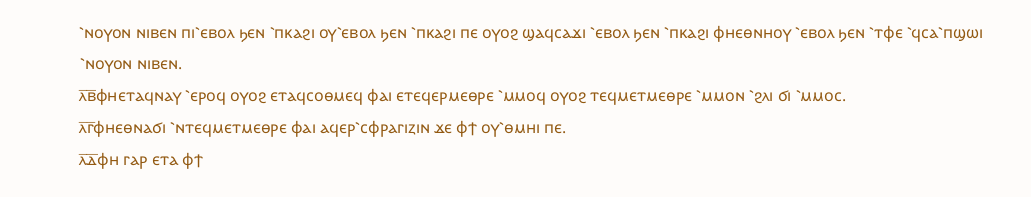⳿ⲛⲟⲩⲟⲛ ⲛⲓⲃⲉⲛ ⲡⲓ⳿ⲉⲃⲟⲗ ϧⲉⲛ ⳿ⲡⲕⲁϩⲓ ⲟⲩ⳿ⲉⲃⲟⲗ ϧⲉⲛ ⳿ⲡⲕⲁϩⲓ ⲡⲉ ⲟⲩⲟϩ ϣⲁϥⲥⲁϫⲓ ⳿ⲉⲃⲟⲗ ϧⲉⲛ ⳿ⲡⲕⲁϩⲓ ⲫⲏⲉⲑⲛⲏⲟⲩ ⳿ⲉⲃⲟⲗ ϧⲉⲛ ⳿ⲧⲫⲉ ⳿ϥⲥⲁ⳿ⲡϣⲱⲓ ⳿ⲛⲟⲩⲟⲛ ⲛⲓⲃⲉⲛ.
ⲗ̅ⲃ̅ⲫⲏⲉⲧⲁϥⲛⲁⲩ ⳿ⲉⲣⲟϥ ⲟⲩⲟϩ ⲉⲧⲁϥⲥⲟⲑⲙⲉϥ ⲫⲁⲓ ⲉⲧⲉϥⲉⲣⲙⲉⲑⲣⲉ ⳿ⲙⲙⲟϥ ⲟⲩⲟϩ ⲧⲉϥⲙⲉⲧⲙⲉⲑⲣⲉ ⳿ⲙⲙⲟⲛ ⳿ϩⲗⲓ ϭⲓ ⳿ⲙⲙⲟⲥ.
ⲗ̅ⲅ̅ⲫⲏⲉⲑⲛⲁϭⲓ ⳿ⲛⲧⲉϥⲙⲉⲧⲙⲉⲑⲣⲉ ⲫⲁⲓ ⲁϥⲉⲣ⳿ⲥⲫⲣⲁⲅⲓⲍⲓⲛ ϫⲉ ⲫϯ ⲟⲩ⳿ⲑⲙⲏⲓ ⲡⲉ.
ⲗ̅ⲇ̅ⲫⲏ ⲅⲁⲣ ⲉⲧⲁ ⲫϯ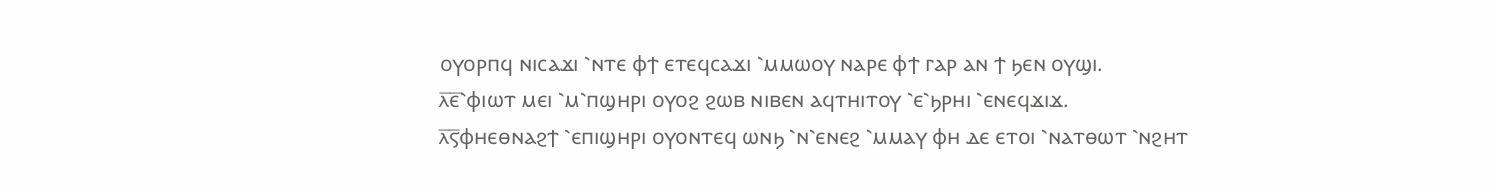ⲟⲩⲟⲣⲡϥ ⲛⲓⲥⲁϫⲓ ⳿ⲛⲧⲉ ⲫϯ ⲉⲧⲉϥⲥⲁϫⲓ ⳿ⲙⲙⲱⲟⲩ ⲛⲁⲣⲉ ⲫϯ ⲅⲁⲣ ⲁⲛ ϯ ϧⲉⲛ ⲟⲩϣⲓ.
ⲗ̅ⲉ̅⳿ⲫⲓⲱⲧ ⲙⲉⲓ ⳿ⲙ⳿ⲡϣⲏⲣⲓ ⲟⲩⲟϩ ϩⲱⲃ ⲛⲓⲃⲉⲛ ⲁϥⲧⲏⲓⲧⲟⲩ ⳿ⲉ⳿ϧⲣⲏⲓ ⳿ⲉⲛⲉϥϫⲓϫ.
ⲗ̅ⲋ̅ⲫⲏⲉⲑⲛⲁϩϯ ⳿ⲉⲡⲓϣⲏⲣⲓ ⲟⲩⲟⲛⲧⲉϥ ⲱⲛϧ ⳿ⲛ⳿ⲉⲛⲉϩ ⳿ⲙⲙⲁⲩ ⲫⲏ ⲇⲉ ⲉⲧⲟⲓ ⳿ⲛⲁⲧⲑⲱⲧ ⳿ⲛϩⲏⲧ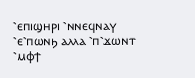⳿ⲉⲡⲓϣⲏⲣⲓ ⳿ⲛⲛⲉϥⲛⲁⲩ ⳿ⲉ⳿ⲡⲱⲛϧ ⲁⲗⲗⲁ ⳿ⲡ⳿ϫⲱⲛⲧ ⳿ⲙⲫϯ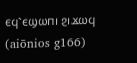ⲉϥ⳿ⲉϣⲱⲡⲓ ϩⲓϫⲱϥ (aiōnios g166)